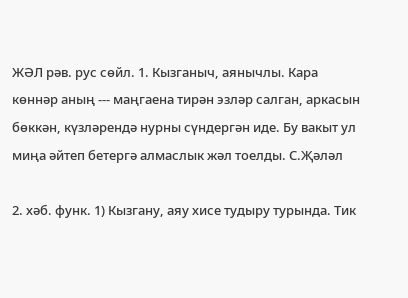ЖӘЛ рәв. рус сөйл. 1. Кызганыч, аянычлы. Кара көннәр аның --- маңгаена тирән эзләр салган, аркасын бөккән, күзләрендә нурны сүндергән иде. Бу вакыт ул миңа әйтеп бетергә алмаслык жәл тоелды. С.Җәләл

2. хәб. функ. 1) Кызгану, аяу хисе тудыру турында. Тик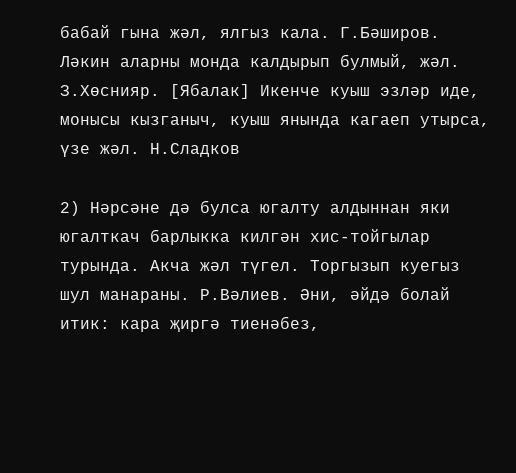бабай гына жәл, ялгыз кала. Г.Бәширов. Ләкин аларны монда калдырып булмый, жәл. З.Хөснияр. [Ябалак] Икенче куыш эзләр иде, монысы кызганыч, куыш янында кагаеп утырса, үзе жәл. Н.Сладков

2) Нәрсәне дә булса югалту алдыннан яки югалткач барлыкка килгән хис-тойгылар турында. Акча жәл түгел. Торгызып куегыз шул манараны. Р.Вәлиев. Әни, әйдә болай итик: кара җиргә тиенәбез,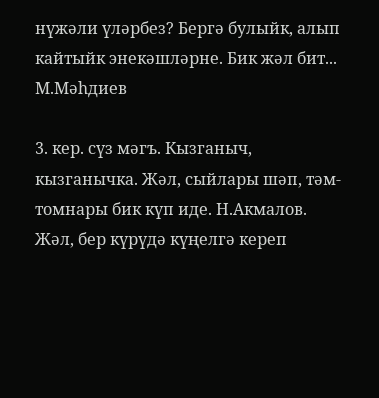нүжәли үләрбез? Бергә булыйк, алып кайтыйк энекәшләрне. Бик жәл бит... М.Мәһдиев

3. кер. сүз мәгъ. Кызганыч, кызганычка. Жәл, сыйлары шәп, тәм-томнары бик күп иде. Н.Акмалов. Жәл, бер күрүдә күңелгә кереп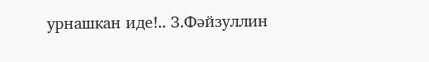урнашкан иде!.. З.Фәйзуллин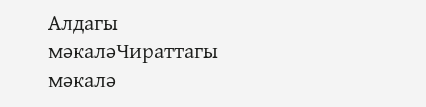Алдагы мәкаләЧираттагы мәкалә